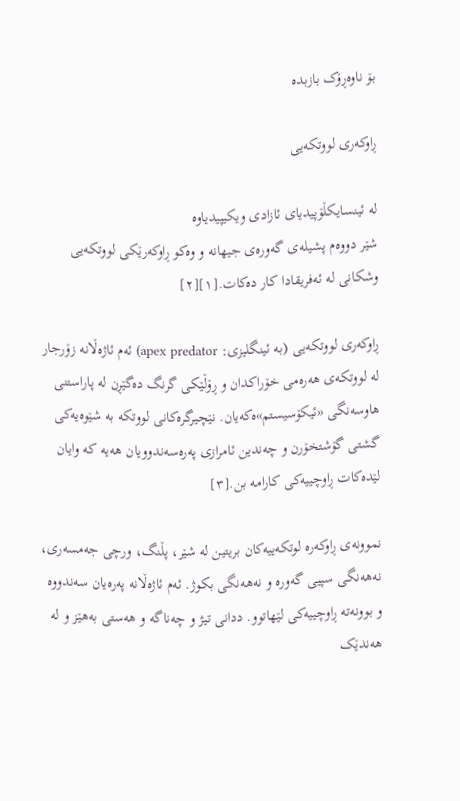بۆ ناوەڕۆک بازبدە

ڕاوکەری لووتکەیی

لە ئینسایکڵۆپیدیای ئازادی ویکیپیدیاوە
شێر دووەم پشیلەی گەورەی جیھانە و وەکو ڕاوکەرێکی لووتکەیی وشکانی لە ئەفریقادا کار دەکات.[١][٢]

ڕاوکەری لووتکەیی (بە ئینگلیزی: apex predator) ئەم ئاژەڵانە زۆرجار لە لووتکەی ھەرەمی خۆراکدان و ڕۆڵێکی گرنگ دەگێڕن لە پاراستنی ھاوسەنگی «ئیکۆسیستم»ەکەیان. نێچیرگرەکانی لووتکە بە شێوەیەکی گشتی گۆشتخۆرن و چەندین ئامرازی پەرەسەندوویان ھەیە کە وایان لێدەکات ڕاوچییەکی کارامە بن.[٣]

نموونەی ڕاوکەرە لوتکەییەکان بریتین لە شێر، پڵنگ، ورچی جەمسەری، نەھەنگی سپیی گەورە و نەھەنگی بکوژ. ئەم ئاژەڵانە پەرەیان سەندووە و بوونەتە ڕاوچییەکی لێھاتوو. ددانی تیژ و چەناگە و ھەستی بەھێز و لە ھەندێک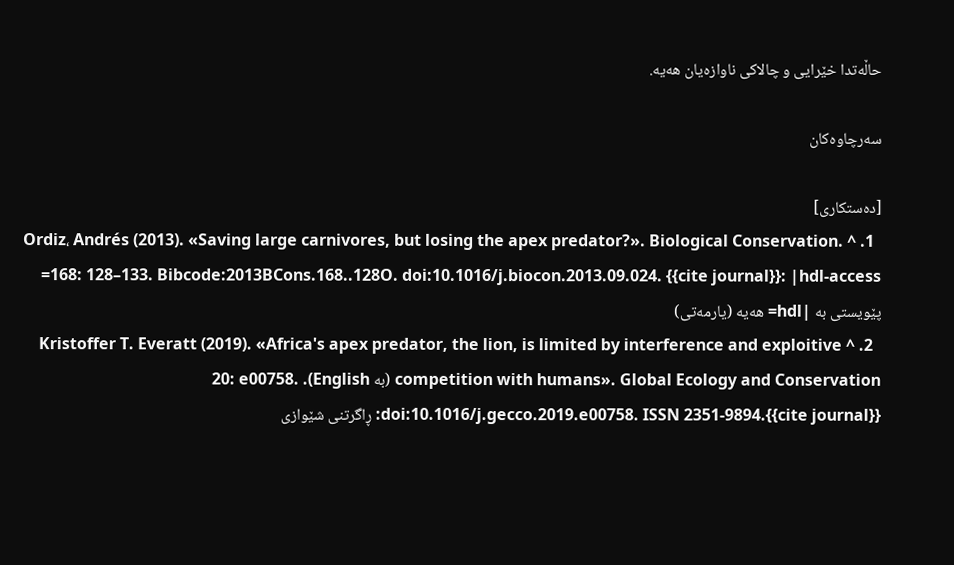حاڵەتدا خێرایی و چالاکی ناوازەیان ھەیە.

سەرچاوەکان

[دەستکاری]
  1. ^ Ordiz، Andrés (2013). «Saving large carnivores, but losing the apex predator?». Biological Conservation. 168: 128–133. Bibcode:2013BCons.168..128O. doi:10.1016/j.biocon.2013.09.024. {{cite journal}}: |hdl-access= پێویستی بە |hdl= ھەیە (یارمەتی)
  2. ^ Kristoffer T. Everatt (2019). «Africa's apex predator, the lion, is limited by interference and exploitive competition with humans». Global Ecology and Conservation (بە English). 20: e00758. doi:10.1016/j.gecco.2019.e00758. ISSN 2351-9894.{{cite journal}}: ڕاگرتنی شێوازی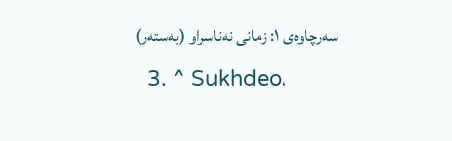سەرچاوەی ١: زمانی نەناسراو (بەستەر)
  3. ^ Sukhdeo،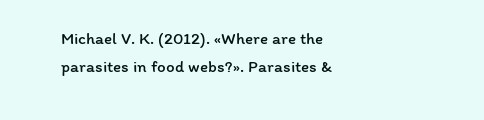Michael V. K. (2012). «Where are the parasites in food webs?». Parasites &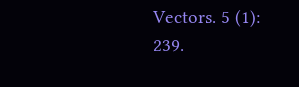Vectors. 5 (1): 239.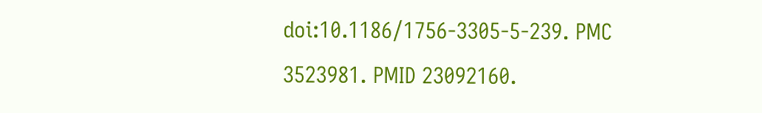doi:10.1186/1756-3305-5-239. PMC 3523981. PMID 23092160.